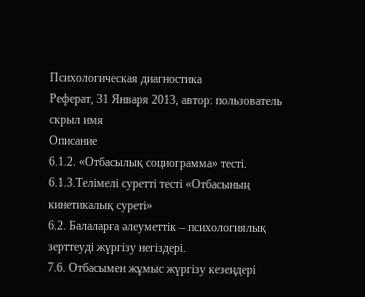Психологическая диагностика
Реферат, 31 Января 2013, автор: пользователь скрыл имя
Описание
6.1.2. «Отбасылық социограмма» тесті.
6.1.3.Телімелі суретті тесті «Отбасының кинетикалық суреті»
6.2. Балаларға әлеуметтік – психологиялық зерттеуді жүргізу негіздері.
7.6. Отбасымен жұмыс жүргізу кезеңдері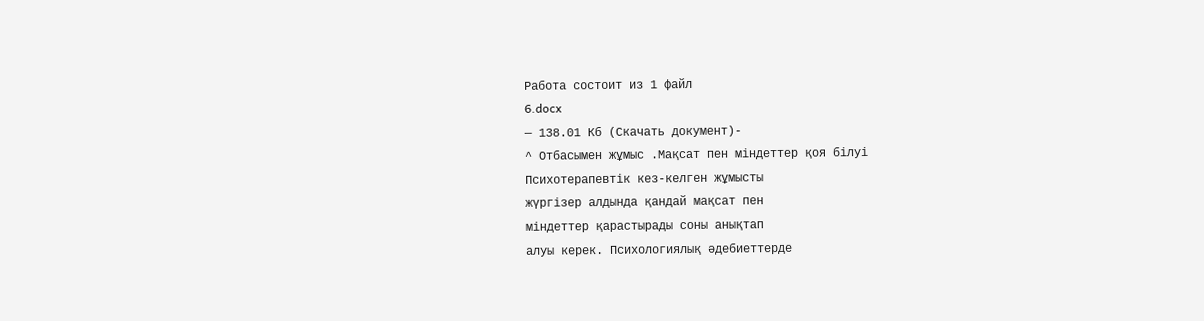Работа состоит из 1 файл
6.docx
— 138.01 Кб (Скачать документ)-
^ Отбасымен жұмыс .Мақсат пен міндеттер қоя білуі
Психотерапевтік кез-келген жұмысты
жүргізер алдында қандай мақсат пен
міндеттер қарастырады соны анықтап
алуы керек. Психологиялық әдебиеттерде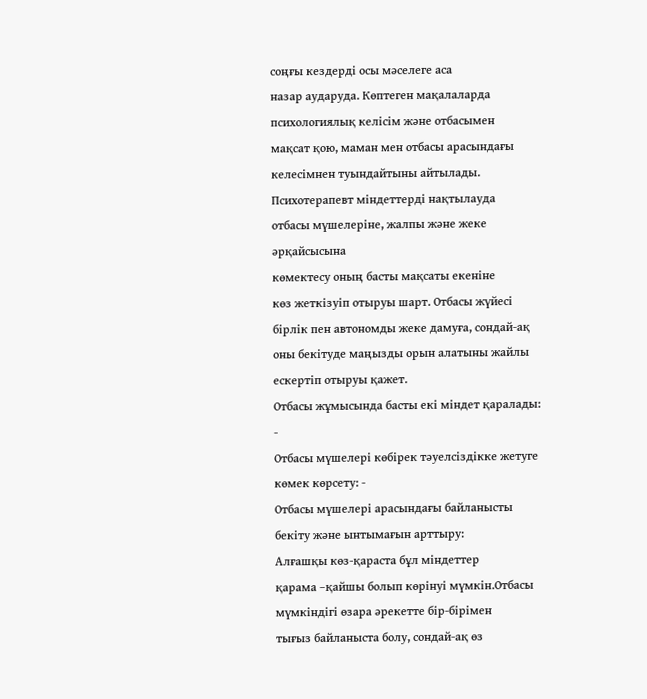соңғы кездерді осы мәселеге аса
назар аударуда. Көптеген мақалаларда
психологиялық келісім және отбасымен
мақсат қою, маман мен отбасы арасындағы
келесімнен туындайтыны айтылады.
Психотерапевт міндеттерді нақтылауда
отбасы мүшелеріне, жалпы және жеке әрқайсысына
көмектесу оның басты мақсаты екеніне
көз жеткізуіп отыруы шарт. Отбасы жүйесі
бірлік пен автономды жеке дамуға, сондай-ақ
оны бекітуде маңызды орын алатыны жайлы
ескертіп отыруы қажет.
Отбасы жұмысында басты екі міндет қаралады:
-
Отбасы мүшелері көбірек тәуелсіздікке жетуге көмек көрсету: -
Отбасы мүшелері арасындағы байланысты бекіту және ынтымағын арттыру:
Алғашқы көз-қараста бұл міндеттер
қарама –қайшы болып көрінуі мүмкін.Отбасы
мүмкіндігі өзара әрекетте бір-бірімен
тығыз байланыста болу, сондай-ақ өз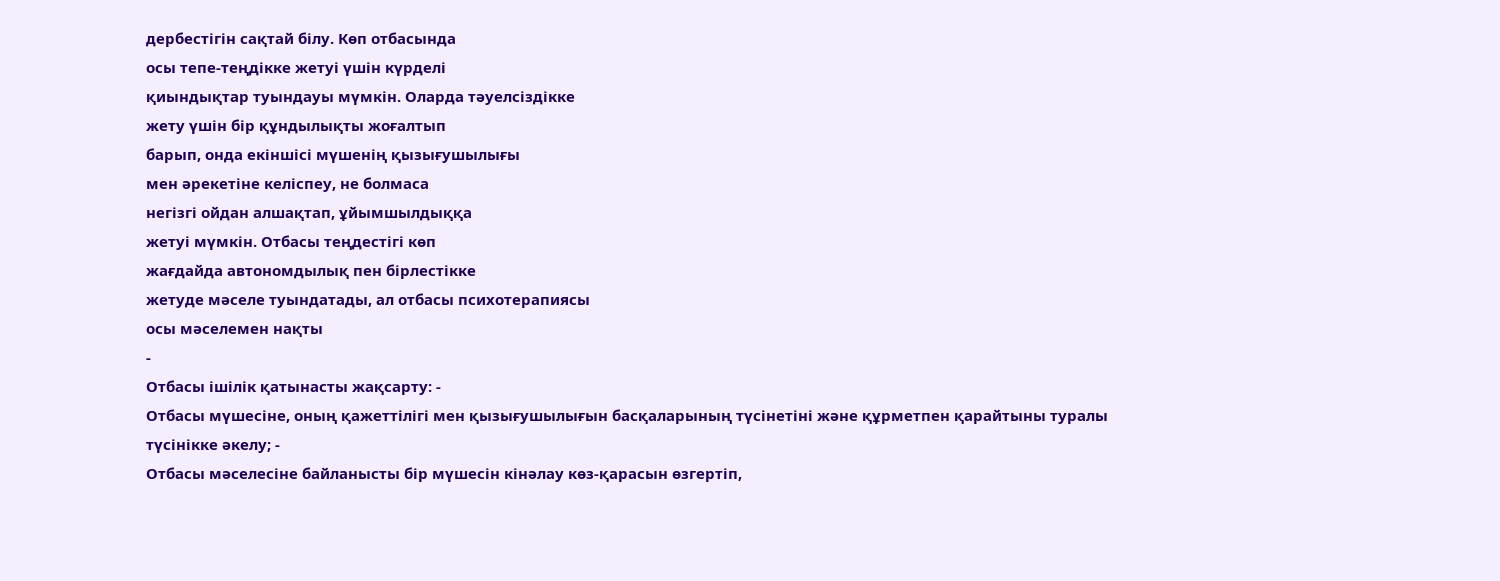дербестігін сақтай білу. Көп отбасында
осы тепе-теңдікке жетуі үшін күрделі
қиындықтар туындауы мүмкін. Оларда тәуелсіздікке
жету үшін бір құндылықты жоғалтып
барып, онда екіншісі мүшенің қызығушылығы
мен әрекетіне келіспеу, не болмаса
негізгі ойдан алшақтап, ұйымшылдыққа
жетуі мүмкін. Отбасы теңдестігі көп
жағдайда автономдылық пен бірлестікке
жетуде мәселе туындатады, ал отбасы психотерапиясы
осы мәселемен нақты
-
Отбасы ішілік қатынасты жақсарту: -
Отбасы мүшесіне, оның қажеттілігі мен қызығушылығын басқаларының түсінетіні және құрметпен қарайтыны туралы түсінікке әкелу; -
Отбасы мәселесіне байланысты бір мүшесін кінәлау көз-қарасын өзгертіп,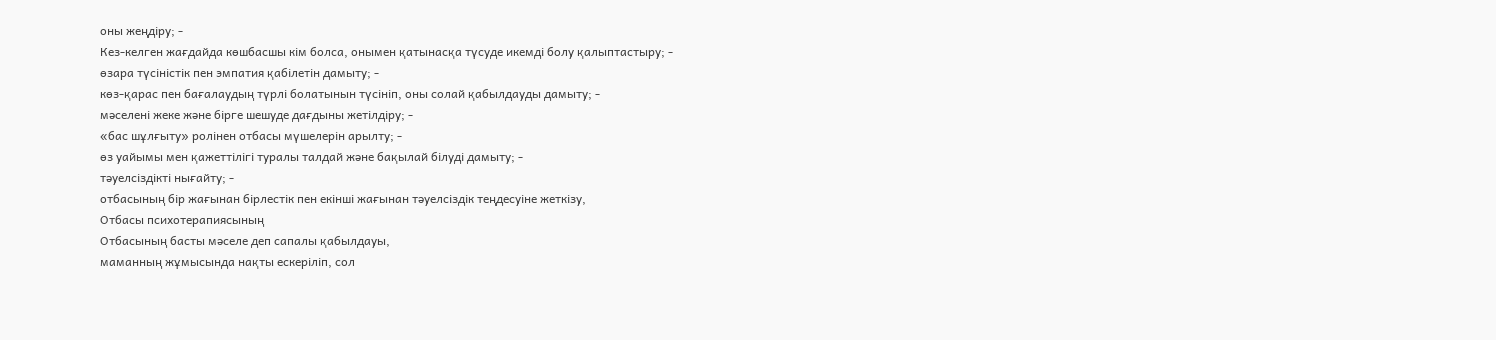оны жеңдіру; -
Кез-келген жағдайда көшбасшы кім болса, онымен қатынасқа түсуде икемді болу қалыптастыру; -
өзара түсіністік пен эмпатия қабілетін дамыту; -
көз-қарас пен бағалаудың түрлі болатынын түсініп, оны солай қабылдауды дамыту; -
мәселені жеке және бірге шешуде дағдыны жетілдіру; -
«бас шұлғыту» ролінен отбасы мүшелерін арылту; -
өз уайымы мен қажеттілігі туралы талдай және бақылай білуді дамыту; -
тәуелсіздікті нығайту; -
отбасының бір жағынан бірлестік пен екінші жағынан тәуелсіздік теңдесуіне жеткізу,
Отбасы психотерапиясының
Отбасының басты мәселе деп сапалы қабылдауы,
маманның жұмысында нақты ескеріліп, сол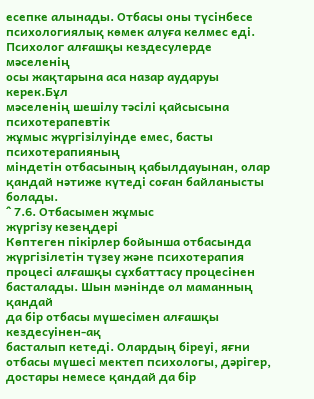есепке алынады. Отбасы оны түсінбесе
психологиялық көмек алуға келмес еді.
Психолог алғашқы кездесулерде мәселенің
осы жақтарына аса назар аударуы керек.Бұл
мәселенің шешілу тәсілі қайсысына психотерапевтік
жұмыс жүргізілуінде емес, басты психотерапияның
міндетін отбасының қабылдауынан, олар
қандай нәтиже күтеді соған байланысты
болады.
^ 7.6. Отбасымен жұмыс
жүргізу кезеңдері
Көптеген пікірлер бойынша отбасында
жүргізілетін түзеу және психотерапия
процесі алғашқы сұхбаттасу процесінен
басталады. Шын мәнінде ол маманның қандай
да бір отбасы мүшесімен алғашқы кездесуінен-ақ
басталып кетеді. Олардың біреуі, яғни
отбасы мүшесі мектеп психологы, дәрігер,
достары немесе қандай да бір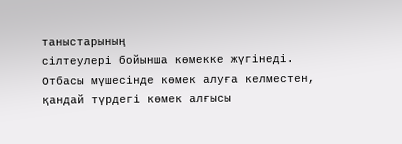таныстарының
сілтеулері бойынша көмекке жүгінеді.
Отбасы мүшесінде көмек алуға келместен,
қандай түрдегі көмек алғысы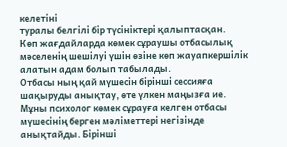келетіні
туралы белгілі бір түсініктері қалыптасқан.
Көп жағдайларда көмек сұраушы отбасылық
мәселенің шешілуі үшін өзіне көп жауапкершілік
алатын адам болып табылады.
Отбасы ның қай мүшесін бірінші сессияға
шақыруды анықтау, өте үлкен маңызға ие.
Мұны психолог көмек сұрауға келген отбасы
мүшесінің берген мәліметтері негізінде
анықтайды. Бірінші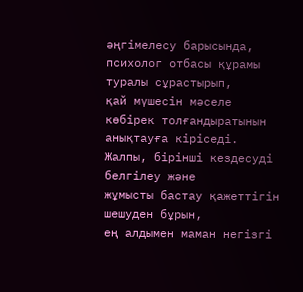әңгімелесу барысында,
психолог отбасы құрамы туралы сұрастырып,
қай мүшесін мәселе көбірек толғандыратынын
анықтауға кіріседі.
Жалпы, бірінші кездесуді белгілеу және
жұмысты бастау қажеттігін шешуден бұрын,
ең алдымен маман негізгі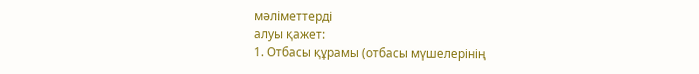мәліметтерді
алуы қажет:
1. Отбасы құрамы (отбасы мүшелерінің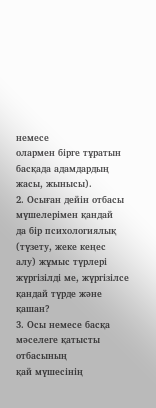немесе
олармен бірге тұратын басқада адамдардың
жасы, жынысы).
2. Осыған дейін отбасы мүшелерімен қандай
да бір психологиялық (түзету, жеке кеңес
алу) жұмыс түрлері жүргізілді ме, жүргізілсе
қандай түрде және қашан?
3. Осы немесе басқа мәселеге қатысты отбасының
қай мүшесінің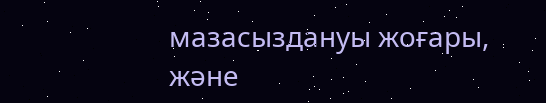мазасыздануы жоғары, және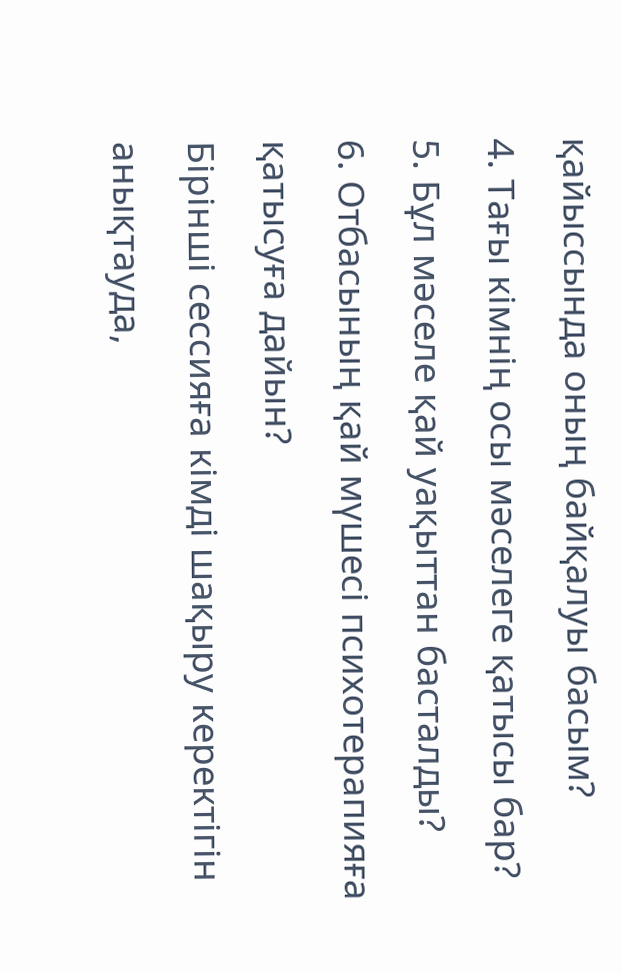қайыссында оның байқалуы басым?
4. Тағы кімнің осы мәселеге қатысы бар?
5. Бұл мәселе қай уақыттан басталды?
6. Отбасының қай мүшесі психотерапияға
қатысуға дайын?
Бірінші сессияға кімді шақыру керектігін
анықтауда,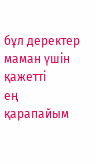бұл деректер маман үшін қажетті
ең қарапайым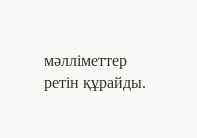мәлліметтер ретін құрайды.